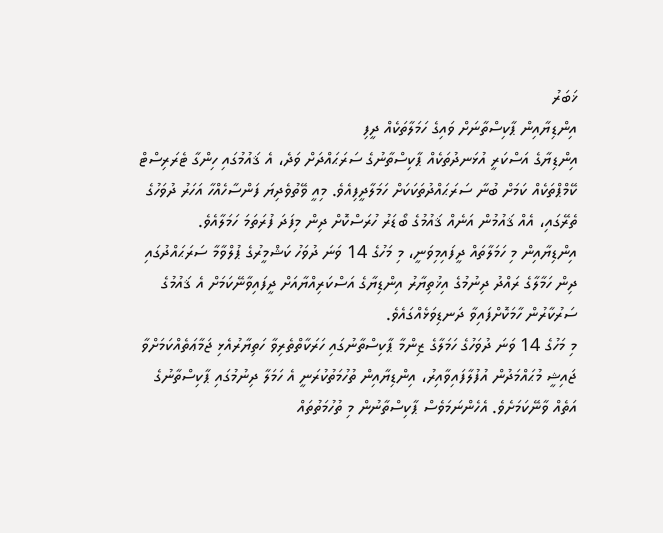ޚަބަރު
އިންޑިޔާއިން ޕާކިސްތާނަށް ވައިގެ ހަމަލާތަކެއް ދީފި
އިންޑިޔާގެ އަސްކަރީ އުޅަނދުތަކެއް ޕާކިސްތާނުގެ ސަރަޙައްދަށް ވަދެ، އެ ޤައުމުގައި ހިންގާ ޓެރަރިސްޓް ކޭމްޕްތަކެއް ކަމަށް ބުނާ ސަރަޙައްދުތަކަކަށް ހަމަލާދީފިއެވެ. މިއީ ވޭތުވެދިޔަ ފަންސާހެއްހާ އަހަރު ދުވަހުގެ ތެރޭގައި، އެއް ޤައުމުން އަނެއް ޤައުމުގެ ބޯޑަރު ހުރަސްކޮށް ދިން މިފަދަ ފުރަތަމަ ހަމަލާއެވެ.
އިންޑިޔާއިން މި ހަމަލާތައް ދީފައިމިވަނީ، މި މަހުގެ 14 ވަނަ ދުވަހު ކަޝްމީރުގެ ޕުލްވާމާ ސަރަޙައްދުގައި ދިން ހަމާލާގެ ރައްދު ދިނުމުގެ އިޚުތިޔާރު އިންޑިޔާގެ އަސްކަރިއްޔާއަށް ދީފައިވާނޭކަމަށް އެ ޤައުމުގެ ސަރުކާރުން ހާމަކޮށްފައިވާ ދަނޑިވަޅެއްގައެވެ.
މި މަހުގެ 14 ވަނަ ދުވަހުގެ ހަމަލާގެ ޒިންމާ ޕާކިސްތާނުގައި ހަރަކާތްތެރިވާ ހަތިޔާރުއެޅި ޖަމާޢަތެއްކަމަށްވާ ޖައިޝީ މުޙައްމަދުން އުފުލާފައިވާއިރު، އިންޑިޔާއިން ތުހުމަތުކުރަނީ އެ ހަމަލާ ދިނުމުގައި ޕާކިސްތާނުގެ އަތެއް ވާނޭކަމަށެވެ. އެހެންނަމަވެސް ޕާކިސްތާނުން މި ތުހުމަތުތައް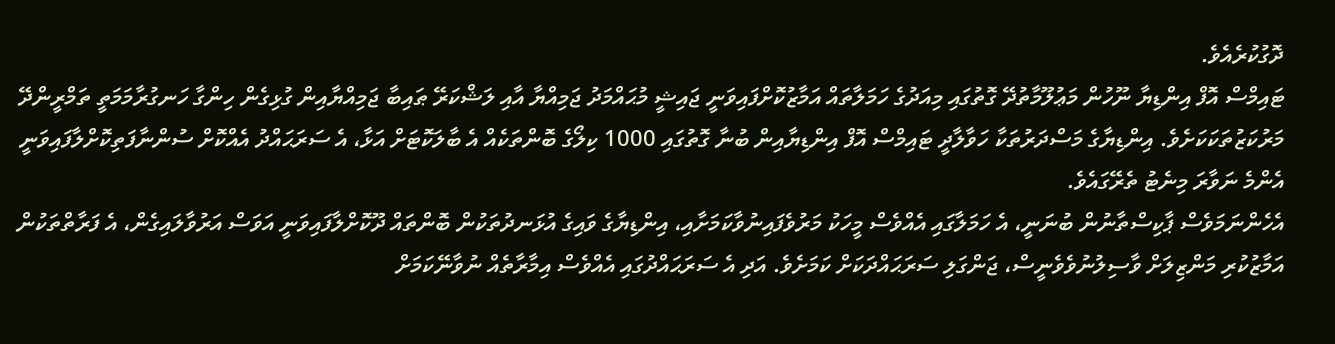ދޮގުކުރެއެވެ.
ޓައިމްސް އޮފް އިންޑިޔާ ނޫހުން މަޢުލޫމާތުދޭ ގޮތުގައި މިއަދުގެ ހަމަލާތައް އަމާޒުކޮށްފައިވަނީ ޖައިޝީ މުޙައްމަދު ޖަމިއްޔާ އާއި ލަޝްކަރޭ ޠައިބާ ޖަމިއްޔާއިން ގުޅިގެން ހިންގާ ހަނގުރާމަމަތީ ތަމްރީންދޭ މަރުކަޒުތަކަކަށެވެ. އިންޑިޔާގެ މަސްދަރުތަކާ ހަވާލާދީ ޓައިމްސް އޮފް އިންޑިޔާއިން ބުނާ ގޮތުގައި 1000 ކިލޯގެ ބޮންތަކެއް އެ ބާލަކޮޓަށް އަޅާ، އެ ސަރަޙައްދު އެއްކޮށް ސުންނާފަތިކޮށްލާފައިވަނީ އެންމެ ނަވާރަ މިނެޓު ތެރޭގައެވެ.
އެހެންނަމަވެސް ޕާކިސްތާނުން ބުނަނީ، އެ ހަމަލާގައި އެއްވެސް މީހަކު މަރުވެފައިނުވާކަމަށާއި، އިންޑިޔާގެ ވައިގެ އުޅަނދުތަކުން ބޮންތައް ދޫކޮށްލާފައިވަނީ އަވަސް އަރުވާލައިގެން، އެ ފަރާތްތަކުން އަމާޒުކުރި މަންޒިލަށް ވާސިލުނުވެވެނީސް، ޖަންގަލި ސަރަޙައްދަކަށް ކަމަށެވެ. އަދި އެ ސަރަޙައްދުގައި އެއްވެސް އިމާރާތެއް ނުވާނޭކަމަށް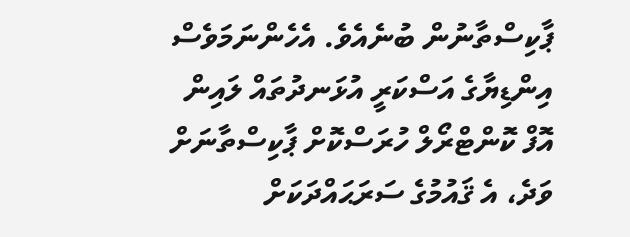ޕާކިސްތާނުން ބުނެއެވެ. އެހެންނަމަވެސް އިންޑިޔާގެ އަސްކަރީ އުޅަނދުތައް ލައިން އޮފް ކޮންޓްރޯލް ހުރަސްކޮށް ޕާކިސްތާނަށް ވަދެ، އެ ޤައުމުގެ ސަރަޙައްދަކަށް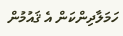ހަމަލާދިންކަން އެ ޤައުމުން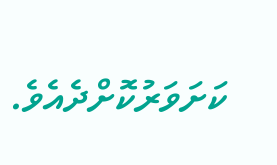ކަށަވަރުކޮށްދެއެވެ.